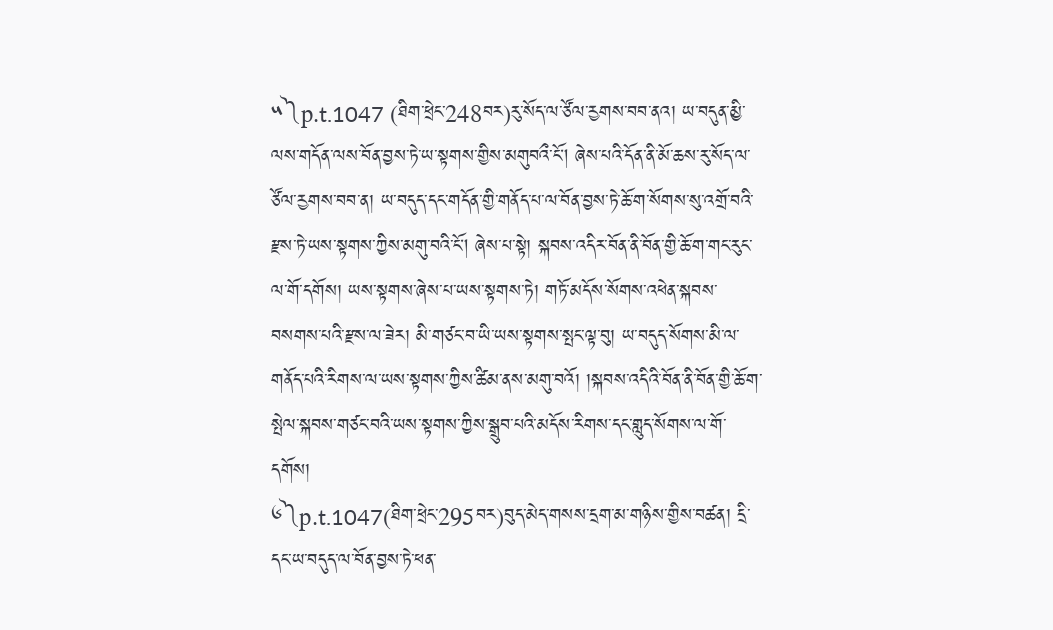༥༽p.t.1047 (ཐིག་ཕྲེང་248བར)རུ་སོད་ལ་ཙོལ་རྱགས་བབ་ནའ། ཡ་བདུན་མྱི་ལས་གདོན་ལས་བོན་བྱས་ཏེ་ཡ་སྟགས་གྱིས་མགུབའྀ་ངོ། ཞེས་པའི་དོན་ནི་མོ་ཆས་རུ་སོད་ལ་ཙོལ་རྱགས་བབ་ན། ཡ་བདུད་དང་གདོན་གྱི་གནོད་པ་ལ་བོན་བྱས་ཏེ་ཆོ་ག་སོགས་སུ་འགྲོ་བའི་རྫས་ཏེ་ཡས་སྟགས་ཀྱིས་མགུ་བའི་ངོ། ཞེས་པ་སྟེ། སྐབས་འདིར་བོན་ནི་བོན་གྱི་ཆོ་ག་གང་རུང་ལ་གོ་དགོས། ཡས་སྟགས་ཞེས་པ་ཡས་སྟགས་ཏེ། གཏོ་མདོས་སོགས་འཕེན་སྐབས་བསགས་པའི་རྫས་ལ་ཟེར། མི་གཙང་བ་ཡི་ཡས་སྟགས་སྤང་ལྟ་བུ། ཡ་བདུད་སོགས་མི་ལ་གནོད་པའི་རིགས་ལ་ཡས་སྟགས་ཀྱིས་ཚིམ་ནས་མགུ་བའོ། །སྐབས་འདིའི་བོན་ནི་བོན་གྱི་ཆོ་ག་སྤེལ་སྐབས་གཙང་བའི་ཡས་སྟགས་ཀྱིས་སྒྲུབ་པའི་མདོས་རིགས་དང་གླུད་སོགས་ལ་གོ་དགོས།
༦༽p.t.1047(ཐིག་ཕྲེང་295བར)བུད་མེད་གསས་དྲག་མ་གཉིས་གྱིས་བཚན། དྲི་དང་ཡ་བདུད་ལ་བོན་བྱས་ཏེ་ཕན་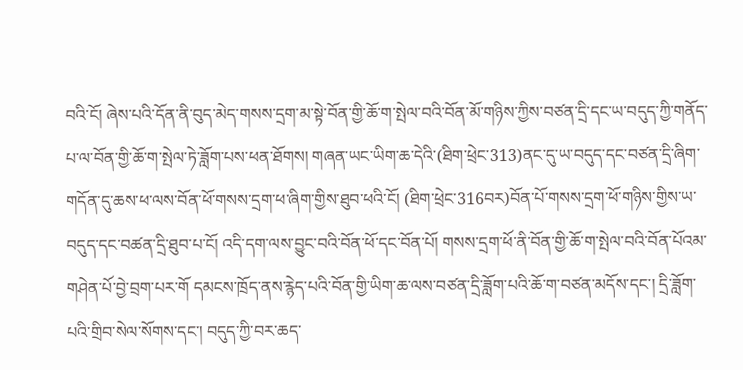བའི་ངོ། ཞེས་པའི་དོན་ནི་བུད་མེད་གསས་དྲག་མ་སྟེ་བོན་གྱི་ཆོ་ག་སྤེལ་བའི་བོན་མོ་གཉིས་ཀྱིས་བཙན་དྲི་དང་ཡ་བདུད་ཀྱི་གནོད་པ་ལ་བོན་གྱི་ཆོ་ག་སྤེལ་ཏེ་ཟློག་པས་ཕན་ཐོགས། གཞན་ཡང་ཡིག་ཆ་དེའི་(ཐིག་ཕྲེང་313)ནང་དུ་ཡ་བདུད་དང་བཙན་དྲི་ཞིག་གདོན་དུ་ཆས་ཕ་ལས་བོན་ཕོ་གསས་དྲག་ཕ་ཞིག་གྱིས་ཐུབ་ཕའི་ངོ། (ཐིག་ཕྲེང་316བར)བོན་པོ་གསས་དྲག་ཕོ་གཉིས་གྱིས་ཡ་བདུད་དང་བཚན་དྲི་ཐུབ་པ་ངོ། འདི་དག་ལས་བྱུང་བའི་བོན་ཕོ་དང་བོན་པོ། གསས་དྲག་ཕོ་ནི་བོན་གྱི་ཆོ་ག་སྤེལ་བའི་བོན་པོའམ་གཤེན་པོ་བྱེ་བྲག་པར་གོ དམངས་ཁྲོད་ནས་རྙེད་པའི་བོན་གྱི་ཡིག་ཆ་ལས་བཙན་དྲི་ཟློག་པའི་ཆོ་ག་བཙན་མདོས་དང་། དྲི་ཟློག་པའི་གྲིབ་སེལ་སོགས་དང་། བདུད་ཀྱི་བར་ཆད་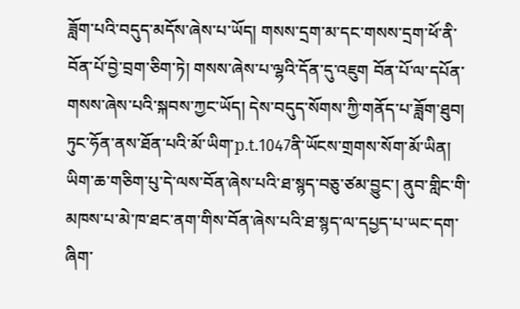ཟློག་པའི་བདུད་མདོས་ཞེས་པ་ཡོད། གསས་དྲག་མ་དང་གསས་དྲག་ཕོ་ནི་བོན་པོ་བྱེ་བྲག་ཅིག་ཏེ། གསས་ཞེས་པ་ལྷའི་དོན་དུ་འཇུག བོན་པོ་ལ་དཔོན་གསས་ཞེས་པའི་སྐབས་ཀྱང་ཡོད། དེས་བདུད་སོགས་ཀྱི་གནོད་པ་ཟློག་ཐུབ།
ཏུང་ཧོན་ནས་ཐོན་པའི་མོ་ཡིག་p.t.1047ནི་ཡོངས་གྲགས་སོག་མོ་ཡིན། ཡིག་ཆ་གཅིག་པུ་དེ་ལས་བོན་ཞེས་པའི་ཐ་སྙད་བཅུ་ཙམ་བྱུང་། ནུབ་གླིང་གི་མཁས་པ་མེ་ཁ་ཐང་ནག་གིས་བོན་ཞེས་པའི་ཐ་སྙད་ལ་དཔྱད་པ་ཡང་དག་ཞིག་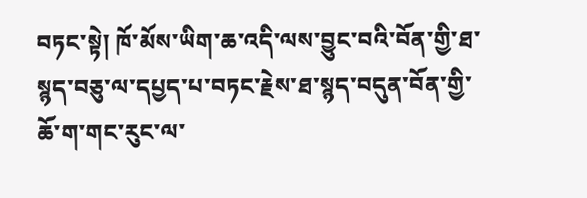བཏང་སྟེ། ཁོ་མོས་ཡིག་ཆ་འདི་ལས་བྱུང་བའི་བོན་གྱི་ཐ་སྙད་བཅུ་ལ་དཔྱད་པ་བཏང་རྗེས་ཐ་སྙད་བདུན་བོན་གྱི་ཆོ་ག་གང་རུང་ལ་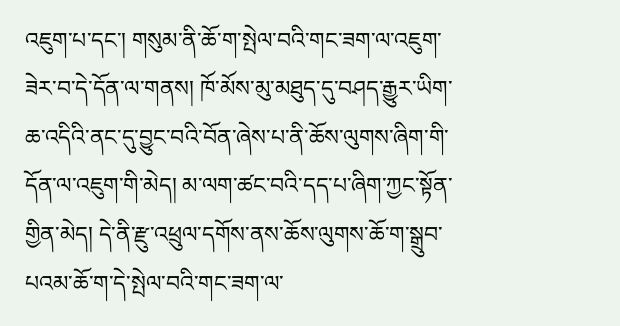འཇུག་པ་དང་། གསུམ་ནི་ཆོ་ག་སྤེལ་བའི་གང་ཟག་ལ་འཇུག་ཟེར་བ་དེ་དོན་ལ་གནས། ཁོ་མོས་མུ་མཐུད་དུ་བཤད་རྒྱུར་ཡིག་ཆ་འདིའི་ནང་དུ་བྱུང་བའི་བོན་ཞེས་པ་ནི་ཆོས་ལུགས་ཞིག་གི་དོན་ལ་འཇུག་གི་མེད། མ་ལག་ཚང་བའི་དད་པ་ཞིག་ཀྱང་སྟོན་གྱིན་མེད། དེ་ནི་རྫུ་འཕྲུལ་དགོས་ནས་ཆོས་ལུགས་ཆོ་ག་སྒྲུབ་པའམ་ཆོ་ག་དེ་སྤེལ་བའི་གང་ཟག་ལ་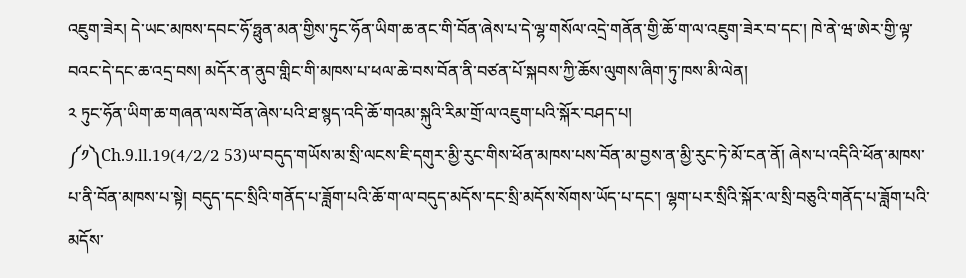འཇུག་ཟེར། དེ་ཡང་མཁས་དབང་ཧོ་ཧྥུན་མན་གྱིས་ཏུང་ཧོན་ཡིག་ཆ་ནང་གི་བོན་ཞེས་པ་དེ་ལྷ་གསོལ་འདྲེ་གནོན་གྱི་ཆོ་ག་ལ་འཇུག་ཟེར་བ་དང་། ཁེ་ནེ་ཝ་ཨེར་གྱི་ལྟ་བའང་དེ་དང་ཆ་འདྲ་བས། མདོར་ན་ནུབ་གླིང་གི་མཁས་པ་ཕལ་ཆེ་བས་བོན་ནི་བཙན་པོ་སྐབས་ཀྱི་ཆོས་ལུགས་ཞིག་ཏུ་ཁས་མི་ལེན།
༢ ཏུང་ཧོན་ཡིག་ཆ་གཞན་ལས་བོན་ཞེས་པའི་ཐ་སྙད་འདི་ཆོ་གའམ་སྐུའི་རིམ་གྲོ་ལ་འཇུག་པའི་སྐོར་བཤད་པ།
༼༡༽Ch.9.ll.19(4/2/2 53)ཡ་བདུད་གཡོས་མ་སྲི་ལངས་ཇི་དགུར་མྱི་རུང་གིས་ཕོན་མཁས་པས་བོན་མ་བྱས་ན་མྱི་རུང་ཏེ་མོ་ངན་ནོ། ཞེས་པ་འདིའི་ཕོན་མཁས་པ་ནི་བོན་མཁས་པ་སྟེ། བདུད་དང་སྲིའི་གནོད་པ་ཟློག་པའི་ཆོ་ག་ལ་བདུད་མདོས་དང་སྲི་མདོས་སོགས་ཡོད་པ་དང་། ལྷག་པར་སྲིའི་སྐོར་ལ་སྲི་བཅུའི་གནོད་པ་ཟློག་པའི་མདོས་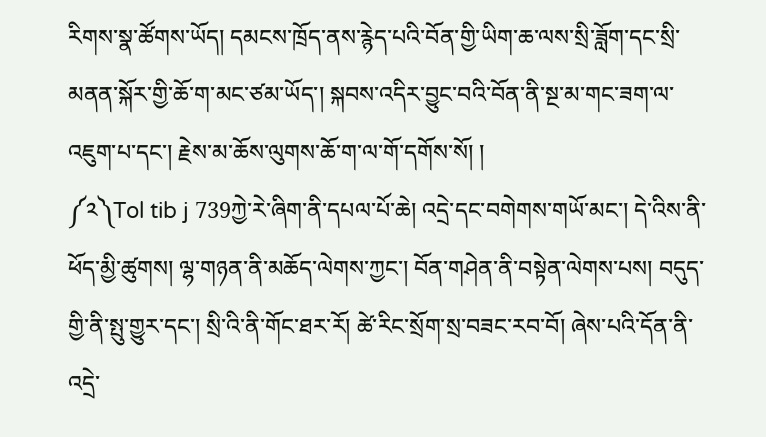རིགས་སྣ་ཚོགས་ཡོད། དམངས་ཁྲོད་ནས་རྙེད་པའི་བོན་གྱི་ཡིག་ཆ་ལས་སྲི་ཟློག་དང་སྲི་མནན་སྐོར་གྱི་ཆོ་ག་མང་ཙམ་ཡོད་། སྐབས་འདིར་བྱུང་བའི་བོན་ནི་སྔ་མ་གང་ཟག་ལ་འཇུག་པ་དང་། རྗེས་མ་ཆོས་ལུགས་ཆོ་ག་ལ་གོ་དགོས་སོ། །
༼༢༽Tol tib j 739ཀྱེ་རེ་ཞིག་ནི་དཔལ་པོ་ཆེ། འདྲེ་དང་བགེགས་གཡོ་མང་། དེ་འིས་ནི་ཕོད་མྱི་ཚུགས། ལྷ་གཉན་ནི་མཆོད་ལེགས་ཀྱང་། བོན་གཤེན་ནི་བསྟེན་ལེགས་པས། བདུད་གྱི་ནི་སྤུ་གྱུར་དང་། སྲི་འི་ནི་གོང་ཐར་རོ། ཚེ་རིང་སྲོག་སྲ་བཟང་རབ་བོ། ཞེས་པའི་དོན་ནི་འདྲེ་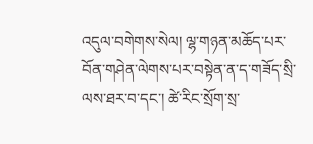འདུལ་བགེགས་སེལ། ལྷ་གཉན་མཆོད་པར་བོན་གཤེན་ལེགས་པར་བསྟེན་ན་ད་གཟོད་སྲི་ལས་ཐར་བ་དང་། ཚེ་རིང་སྲོག་སྲ་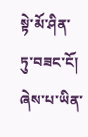སྟེ་མོ་ཤིན་ཏུ་བཟང་ངོ། ཞེས་པ་ཡིན་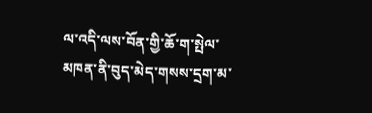ལ་འདི་ལས་བོན་གྱི་ཆོ་ག་སྤེལ་མཁན་ནི་བུད་མེད་གསས་དྲག་མ་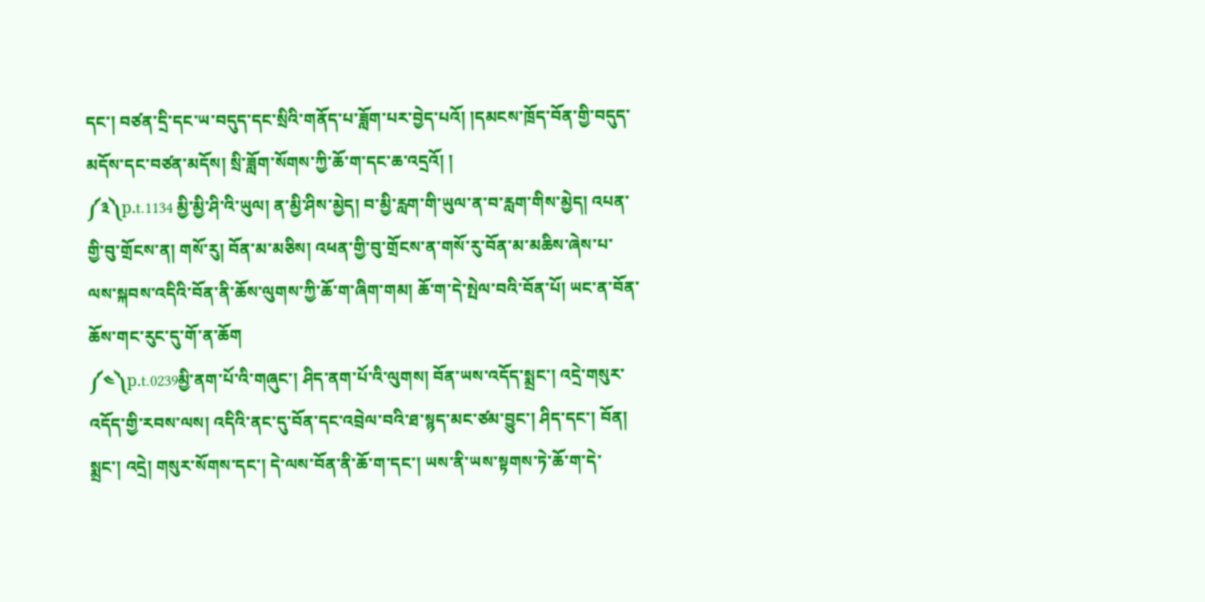དང་། བཙན་དྲི་དང་ཡ་བདུད་དང་སྲིའི་གནོད་པ་ཟློག་པར་བྱེད་པའོ། །དམངས་ཁྲོད་བོན་གྱི་བདུད་མདོས་དང་བཙན་མདོས། སྲི་ཟློག་སོགས་ཀྱི་ཆོ་ག་དང་ཆ་འདྲའོ། །
༼༣༽p.t.1134 མྱི་མྱི་ཤི་འི་ཡུལ། ན་མྱི་ཤིས་མྱེད། བ་མྱི་རླག་གི་ཡུལ་ན་བ་རླག་གིས་མྱེད། འཔན་གྱི་བུ་གྲོངས་ན། གསོ་རུ། བོན་མ་མཅིས། འཕན་གྱི་བུ་གྲོངས་ན་གསོ་རུ་བོན་མ་མཆིས་ཞེས་པ་ལས་སྐབས་འདིའི་བོན་ནི་ཆོས་ལུགས་ཀྱི་ཆོ་ག་ཞིག་གམ། ཆོ་ག་དེ་སྤེལ་བའི་བོན་པོ། ཡང་ན་བོན་ཆོས་གང་རུང་དུ་གོ་ན་ཆོག
༼༤༽p.t.0239མྱི་ནག་པོ་འི་གཞུང་། ཤིད་ནག་པོ་འི་ལུགས། བོན་ཡས་འདོད་སྨྲང་། འདྲེ་གསུར་འདོད་གྱི་རབས་ལས། འདིའི་ནང་དུ་བོན་དང་འབྲེལ་བའི་ཐ་སྙད་མང་ཙམ་བྱུང་། ཤིད་དང་། བོན། སྨྲང་། འདྲེ། གསུར་སོགས་དང་། དེ་ལས་བོན་ནི་ཆོ་ག་དང་། ཡས་ནི་ཡས་སྟགས་ཏེ་ཆོ་ག་དེ་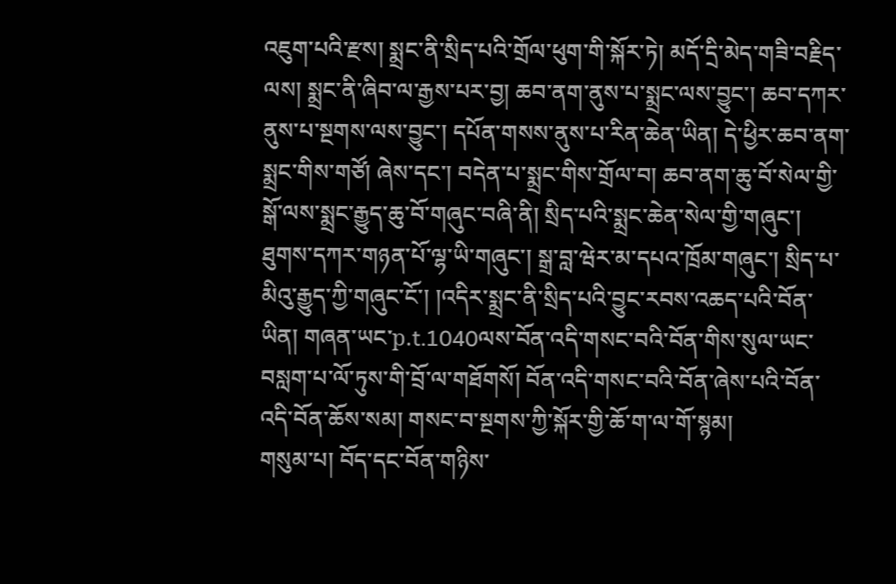འཇུག་པའི་རྫས། སྨྲང་ནི་སྲིད་པའི་གྲོལ་ཕུག་གི་སྐོར་ཏེ། མདོ་དྲི་མེད་གཟི་བརྗིད་ལས། སྨྲང་ནི་ཞིབ་ལ་རྒྱས་པར་བྱ། ཆབ་ནག་ནུས་པ་སྨྲང་ལས་བྱུང་། ཆབ་དཀར་ནུས་པ་སྔགས་ལས་བྱུང་། དཔོན་གསས་ནུས་པ་རིན་ཆེན་ཡིན། དེ་ཕྱིར་ཆབ་ནག་སྨྲང་གིས་གཙོ། ཞེས་དང་། བདེན་པ་སྨྲང་གིས་གྲོལ་བ། ཆབ་ནག་ཆུ་བོ་སེལ་གྱི་སྒོ་ལས་སྨྲང་རྒྱུད་ཆུ་བོ་གཞུང་བཞི་ནི། སྲིད་པའི་སྨྲང་ཆེན་སེལ་གྱི་གཞུང་། ཐུགས་དཀར་གཉན་པོ་ལྷ་ཡི་གཞུང་། སྒྲ་བླ་ཝེར་མ་དཔའ་ཁྲོམ་གཞུང་། སྲིད་པ་མིའུ་རྒྱུད་ཀྱི་གཞུང་ངོ་། །འདིར་སྨྲང་ནི་སྲིད་པའི་བྱུང་རབས་འཆད་པའི་བོན་ཡིན། གཞན་ཡང་p.t.1040ལས་བོན་འདི་གསང་བའི་བོན་གིས་སུལ་ཡང་བསླག་པ་ལོ་ཏུས་གི་བྲོ་ལ་གཐོགསོ། བོན་འདི་གསང་བའི་བོན་ཞེས་པའི་བོན་འདི་བོན་ཆོས་སམ། གསང་བ་སྔགས་ཀྱི་སྐོར་གྱི་ཆོ་ག་ལ་གོ་སྙམ།
གསུམ་པ། བོད་དང་བོན་གཉིས་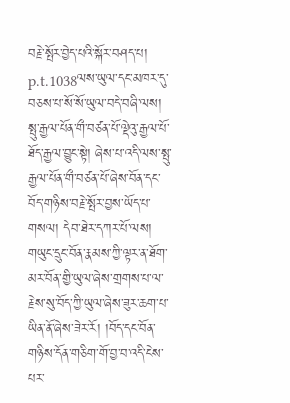བརྗེ་སྤོར་བྱེད་པའི་སྐོར་བཤད་པ།
p.t.1038ལས་ཡུལ་དང་མཁར་དུ་བཅས་པ་སོ་སོ་ཡུལ་བདེ་བཞི་ལས། སྤུ་རྒྱལ་པོན་གྀ་བཙན་པོ་ལྡེའུ་རྒྱལ་པོ་ཐོད་རྒྱལ་བྱུང་སྟེ། ཞེས་པ་འདི་ལས་སྤུ་རྒྱལ་པོན་གྀ་བཙན་པོ་ཞེས་བོན་དང་བོད་གཉིས་བརྗེ་སྤོར་བྱས་ཡོད་པ་གསལ། དེབ་ཐེར་དཀར་པོ་ལས། གཡུང་དྲུང་བོན་རྣམས་ཀྱི་ལྟར་ན་ཐོག་མར་བོན་གྱི་ཡུལ་ཞེས་གྲགས་པ་ལ་རྗེས་སུ་བོད་ཀྱི་ཡུལ་ཞེས་ཟུར་ཆག་པ་ཡིན་ནོ་ཞེས་ཟེར་རོ། །བོད་དང་བོན་གཉིས་དོན་གཅིག་གོ་བྱ་བ་འདི་ངེས་པར་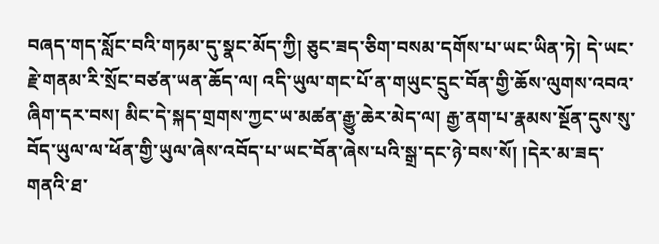བཞད་གད་སློང་བའི་གཏམ་དུ་སྣང་མོད་ཀྱི། ཅུང་ཟད་ཅིག་བསམ་དགོས་པ་ཡང་ཡིན་ཏེ། དེ་ཡང་རྗེ་གནམ་རི་སྲོང་བཙན་ཡན་ཆོད་ལ། འདི་ཡུལ་གང་པོ་ན་གཡུང་དྲུང་བོན་གྱི་ཆོས་ལུགས་འབའ་ཞིག་དར་བས། མིང་དེ་སྐད་གྲགས་ཀྱང་ཡ་མཚན་རྒྱུ་ཆེར་མེད་ལ། རྒྱ་ནག་པ་རྣམས་སྔོན་དུས་སུ་བོད་ཡུལ་ལ་ཕོན་གྱི་ཡུལ་ཞེས་འབོད་པ་ཡང་བོན་ཞེས་པའི་སྒྲ་དང་ཉེ་བས་སོ། །དེར་མ་ཟད་གནའི་ཐ་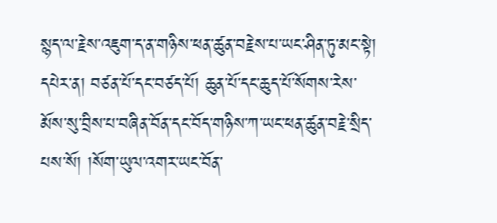སྙད་ལ་རྗེས་འཇུག་ད་ན་གཉིས་ཕན་ཚུན་བརྗེས་པ་ཡང་ཤིན་ཏུ་མང་སྟེ། དཔེར་ན། བཙན་པོ་དང་བཙད་པོ། ཆུན་པོ་དང་ཆུད་པོ་སོགས་རེས་མོས་སུ་བྲིས་པ་བཞིན་བོན་དང་བོད་གཉིས་ཀ་ཡང་ཕན་ཚུན་བརྗེ་སྲིད་པས་སོ། །སོག་ཡུལ་འགར་ཡང་བོན་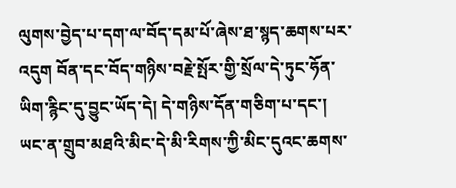ལུགས་བྱེད་པ་དག་ལ་བོད་དམ་པོ་ཞེས་ཐ་སྙད་ཆགས་པར་འདུག བོན་དང་བོད་གཉིས་བརྗེ་སྤོར་གྱི་སྲོལ་དེ་ཏུང་ཧོན་ཡིག་རྙིང་དུ་བྱུང་ཡོད་དེ། དེ་གཉིས་དོན་གཅིག་པ་དང་། ཡང་ན་གྲུབ་མཐའི་མིང་དེ་མི་རིགས་ཀྱི་མིང་དུའང་ཆགས་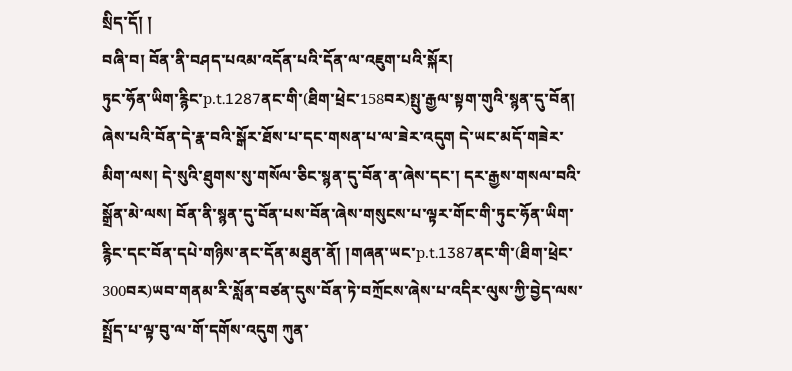སྲིད་དོ། །
བཞི་བ། བོན་ནི་བཤད་པའམ་འདོན་པའི་དོན་ལ་འཇུག་པའི་སྐོར།
ཏུང་ཧོན་ཡིག་རྙིང་p.t.1287ནང་གི་(ཐིག་ཕྲེང་158བར)སྤུ་རྒྱལ་སྟག་གུའི་སྙན་དུ་བོན། ཞེས་པའི་བོན་དེ་རྣ་བའི་སྒོར་ཐོས་པ་དང་གསན་པ་ལ་ཟེར་འདུག དེ་ཡང་མདོ་གཟེར་མིག་ལས། དེ་སུའི་ཐུགས་སུ་གསོལ་ཅིང་སྙན་དུ་བོན་ན་ཞེས་དང་། དར་རྒྱས་གསལ་བའི་སྒྲོན་མེ་ལས། བོན་ནི་སྙན་དུ་བོན་པས་བོན་ཞེས་གསུངས་པ་ལྟར་གོང་གི་ཏུང་ཧོན་ཡིག་རྙིང་དང་བོན་དཔེ་གཉིས་ནང་དོན་མཐུན་ནོ། །གཞན་ཡང་p.t.1387ནང་གི་(ཐིག་ཕྲེང་300བར)ཡབ་གནམ་རི་སློན་བཙན་དུས་བོན་ཏེ་བཀྲོངས་ཞེས་པ་འདིར་ལུས་ཀྱི་བྱེད་ལས་སྤྲོད་པ་ལྟ་བུ་ལ་གོ་དགོས་འདུག ཀུན་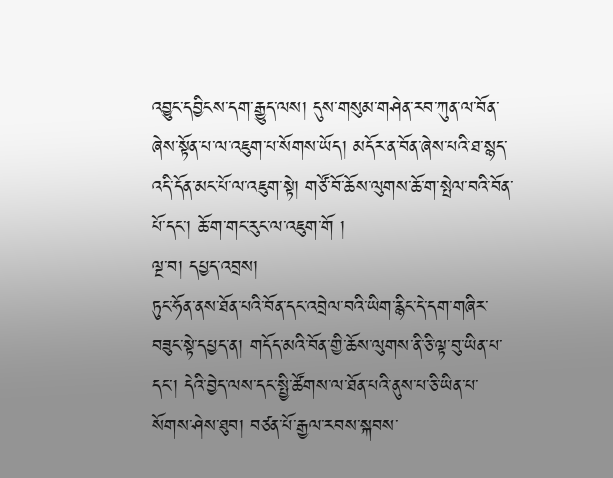འབྱུང་དབྱིངས་དག་རྒྱུད་ལས། དུས་གསུམ་གཤེན་རབ་ཀུན་ལ་བོན་ཞེས་སྟོན་པ་ལ་འཇུག་པ་སོགས་ཡོད། མདོར་ན་བོན་ཞེས་པའི་ཐ་སྙད་འདི་དོན་མང་པོ་ལ་འཇུག་སྟེ། གཙོ་བོ་ཆོས་ལུགས་ཆོ་ག་སྤེལ་བའི་བོན་པོ་དང་། ཆོ་ག་གང་རུང་ལ་འཇུག་གོ །
ལྔ་བ། དཔྱད་འབྲས།
ཏུང་ཧོན་ནས་ཐོན་པའི་བོན་དང་འབྲེལ་བའི་ཡིག་རྙིང་དེ་དག་གཞིར་བཟུང་སྟེ་དཔྱད་ན། གདོད་མའི་བོན་གྱི་ཆོས་ལུགས་ནི་ཅི་ལྟ་བུ་ཡིན་པ་དང་། དེའི་བྱེད་ལས་དང་སྤྱི་ཚོགས་ལ་ཐོན་པའི་ནུས་པ་ཅི་ཡིན་པ་སོགས་ཤེས་ཐུབ། བཙན་པོ་རྒྱལ་རབས་སྐབས་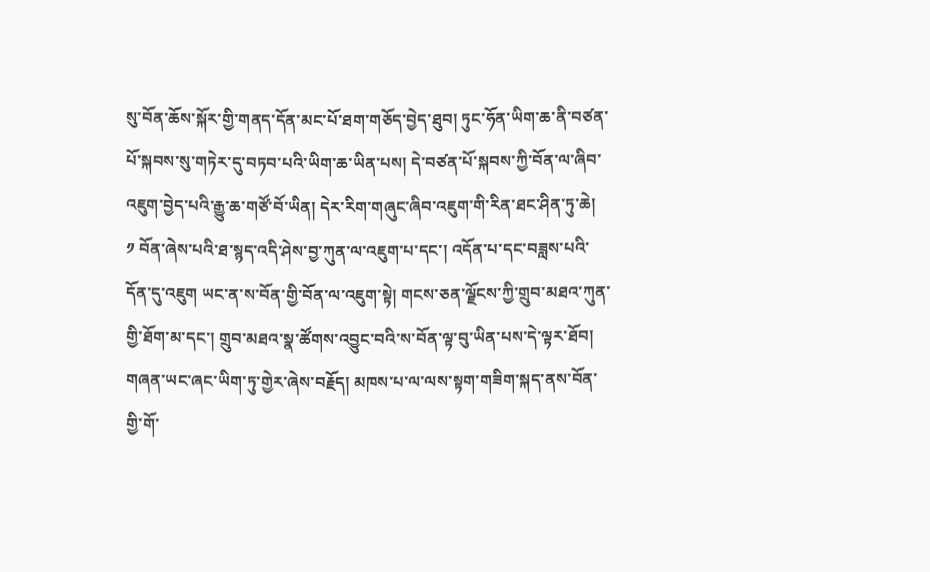སུ་བོན་ཆོས་སྐོར་གྱི་གནད་དོན་མང་པོ་ཐག་གཅོད་བྱེད་ཐུབ། ཏུང་ཧོན་ཡིག་ཆ་ནི་བཙན་པོ་སྐབས་སུ་གཏེར་དུ་བཏབ་པའི་ཡིག་ཆ་ཡིན་པས། དེ་བཙན་པོ་སྐབས་ཀྱི་བོན་ལ་ཞིབ་འཇུག་བྱེད་པའི་རྒྱུ་ཆ་གཙོ་བོ་ཡིན། དེར་རིག་གཞུང་ཞིབ་འཇུག་གི་རིན་ཐང་ཤིན་ཏུ་ཆེ།
༡ བོན་ཞེས་པའི་ཐ་སྙད་འདི་ཤེས་བྱ་ཀུན་ལ་འཇུག་པ་དང་། འདོན་པ་དང་བཟླས་པའི་དོན་དུ་འཇུག ཡང་ན་ས་བོན་གྱི་བོན་ལ་འཇུག་སྟེ། གངས་ཅན་ལྗོངས་ཀྱི་གྲུབ་མཐའ་ཀུན་གྱི་ཐོག་མ་དང་། གྲུབ་མཐའ་སྣ་ཚོགས་འབྱུང་བའི་ས་བོན་ལྟ་བུ་ཡིན་པས་དེ་ལྟར་ཐོབ། གཞན་ཡང་ཞང་ཡིག་ཏུ་གྱེར་ཞེས་བརྗོད། མཁས་པ་ལ་ལས་སྟག་གཟིག་སྐད་ནས་བོན་གྱི་གོ་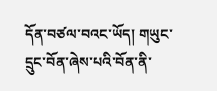དོན་བཙལ་བའང་ཡོད། གཡུང་དྲུང་བོན་ཞེས་པའི་བོན་ནི་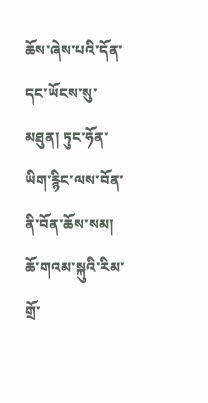ཆོས་ཞེས་པའི་དོན་དང་ཡོངས་སུ་མཐུན། ཏུང་ཧོན་ཡིག་རྙིང་ལས་བོན་ནི་བོན་ཆོས་སམ། ཆོ་གའམ་སྐུའི་རིམ་གྲོ་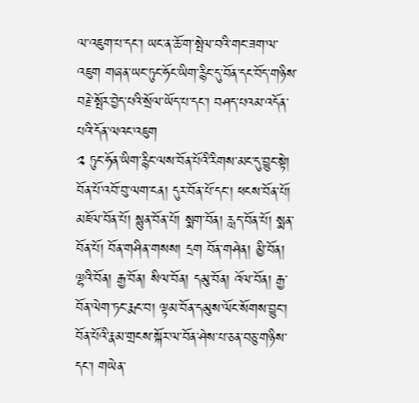ལ་འཇུག་པ་དང་། ཡང་ན་ཆོ་ག་སྤེལ་བའི་གང་ཟག་ལ་འཇུག གཞན་ཡང་ཏུང་ཧོང་ཡིག་རྙིང་དུ་བོན་དང་བོད་གཉིས་བརྗེ་སྤོར་བྱེད་པའི་སྲོལ་ཡོད་པ་དང་། བཤད་པའམ་འདོན་པའི་དོན་ལའང་འཇུག
༢ ཏུང་ཧོན་ཡིག་རྙིང་ལས་བོན་པོའི་རིགས་མང་དུ་བྱུང་སྟེ། བོན་པོ་འབོ་བུ་ལག་ངན། དུར་བོན་པོ་དང་། ཕངས་བོན་པོ། མཇོལ་བོན་པོ། སྙུན་བོན་པོ། སྨག་བོན། རླད་བོན་པོ། སྨན་བོན་པོ། བོན་གཤིན་གསས། དྲག བོན་གཤེན། མྱི་བོན། ལྷའི་བོན། རྒྱ་བོན། སིལ་བོན། དམུ་བོན། འོལ་བོན། རྒྱ་བོན་ལེག་ཏང་རྨང་བ། ལྟམ་བོན་དམུས་ལོང་སོགས་བྱུང་། བོན་པོའི་རྣམ་གྲངས་སྐོར་ལ་བོན་ཤེས་པ་ཅན་བཅུ་གཉིས་དང་། གཡེན་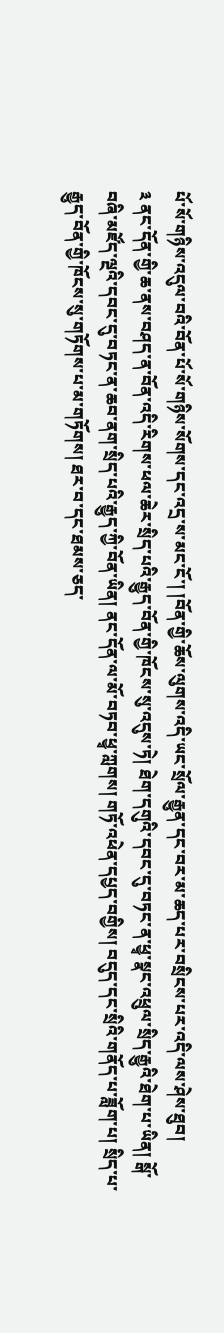པོ་སོ་གཉིས་འདུལ་བའི་བོན་པོ་སོ་གཉིས་སོགས་དང་འདྲ་ས་མང་ངོ་། །བོན་གྱི་ཆོས་ལུགས་འདི་ཡང་སྲོལ་རྒྱུན་དང་བར་མ་ཆད་པར་བསྲིངས་པར་འདི་ལས་ཤེས་ཐུབ།
༣ ནང་དོན་གྱི་ཆ་ནས་བཤད་ན་བོན་འདི་རིགས་ཕལ་ཆེར་སྲིད་པའི་རྒྱུད་བོན་གྱི་ཁོངས་སུ་འདུས་ཏེ། ཐེག་དགུའི་དབང་དུ་བཏང་ན་ཕྱྭ་སྣང་འཕྲུལ་སྲིད་རྒྱུའི་ཐེག་པ་ཡིན། སྒོ་བཞི་མཛོད་ལྔའི་དབང་དུ་བཏང་ན་ཆབ་ནག་སྲིད་པའི་རྒྱུད་ཀྱི་བོན་ཡིན། ནང་དོན་ལ་མོ་བཏབ་ཕྱྭ་ཀླགས། གཏོ་འཕེན་དཔྱད་བགྱིས། བདུད་དང་སྲིའི་གནོད་པ་ཟློག་པ། སྲིད་པ་རྒྱུད་བོན་གྱི་ཁོངས་སུ་གཏོགས་པ་མ་གཏོགས། ཐར་བ་དང་ཐམས་ཅད་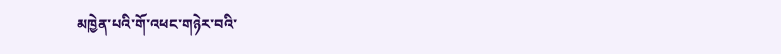མཁྱེན་པའི་གོ་འཕང་གཉེར་བའི་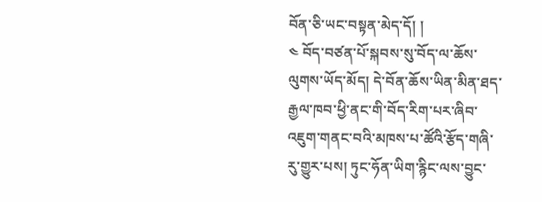བོན་ཅི་ཡང་བསྟན་མེད་དོ། །
༤ བོད་བཙན་པོ་སྐབས་སུ་བོད་ལ་ཆོས་ལུགས་ཡོད་མོད། དེ་བོན་ཆོས་ཡིན་མིན་ཐད་རྒྱལ་ཁབ་ཕྱི་ནང་གི་བོད་རིག་པར་ཞིབ་འཇུག་གནང་བའི་མཁས་པ་ཚོའི་རྩོད་གཞི་རུ་གྱུར་པས། ཏུང་ཧོན་ཡིག་རྙིང་ལས་བྱུང་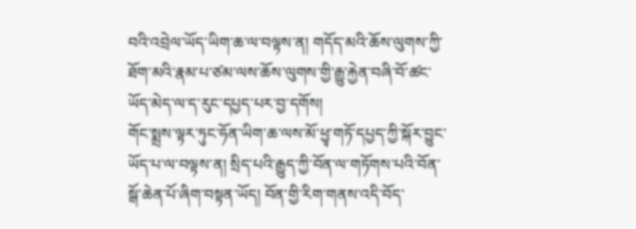བའི་འབྲེལ་ཡོད་ཡིག་ཆ་ལ་བལྟས་ན། གདོད་མའི་ཆོས་ལུགས་ཀྱི་ཐོག་མའི་རྣམ་པ་ཙམ་ལས་ཆོས་ལུགས་གྱི་རྒྱུ་རྐྱེན་བཞི་བོ་ཚང་ཡོད་མེད་ལ་ད་རུང་དཔྱད་པར་བྱ་དགོས།
གོང་སྨྲས་ལྟར་ཏུང་ཧོན་ཡིག་ཆ་ལས་མོ་ཕྱྭ་གཏོ་དཔྱད་ཀྱི་སྐོར་བྱུང་ཡོད་པ་ལ་བལྟས་ན། སྲིད་པའི་རྒྱུད་ཀྱི་བོན་ལ་གཏོགས་པའི་བོན་སྒོ་ཆེན་པོ་ཞིག་བསྟན་ཡོད། བོན་གྱི་རིག་གནས་འདི་བོད་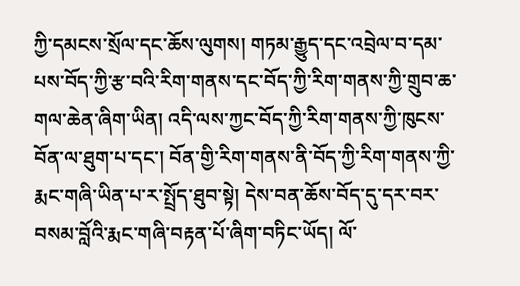ཀྱི་དམངས་སྲོལ་དང་ཆོས་ལུགས། གཏམ་རྒྱུད་དང་འབྲེལ་བ་དམ་པས་བོད་ཀྱི་རྩ་བའི་རིག་གནས་དང་བོད་ཀྱི་རིག་གནས་ཀྱི་གྲུབ་ཆ་གལ་ཆེན་ཞིག་ཡིན། འདི་ལས་ཀྱང་བོད་ཀྱི་རིག་གནས་ཀྱི་ཁུངས་བོན་ལ་ཐུག་པ་དང་། བོན་གྱི་རིག་གནས་ནི་བོད་ཀྱི་རིག་གནས་ཀྱི་རྨང་གཞི་ཡིན་པ་ར་སྤྲོད་ཐུབ་སྟེ། དེས་བན་ཆོས་བོད་དུ་དར་བར་བསམ་བློའི་རྨང་གཞི་བརྟན་པོ་ཞིག་བཏིང་ཡོད། ལོ་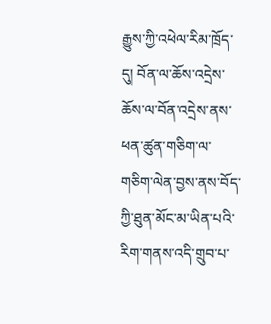རྒྱུས་ཀྱི་འཕེལ་རིམ་ཁྲོད་དུ། བོན་ལ་ཆོས་འདྲེས་ཆོས་ལ་བོན་འདྲེས་ནས་ཕན་ཚུན་གཅིག་ལ་གཅིག་ལེན་བྱས་ནས་བོད་ཀྱི་ཐུན་མོང་མ་ཡིན་པའི་རིག་གནས་འདི་གྲུབ་པ་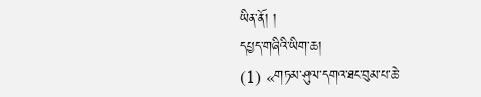ཡིན་ནོ། །
དཔྱད་གཞིའི་ཡིག་ཆ།
(1) «གཏམ་ཤུལ་དགའ་ཐང་བུམ་པ་ཆེ་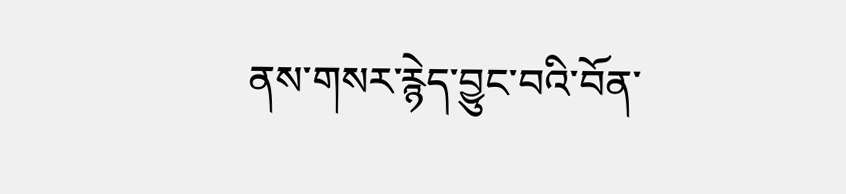ནས་གསར་རྙེད་བྱུང་བའི་བོན་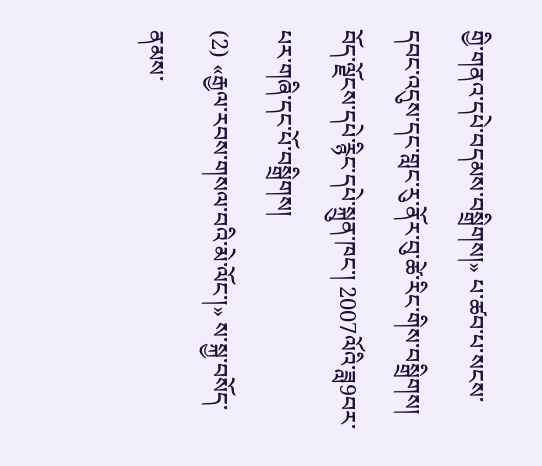གྱི་གནའ་དཔེ་བདམས་བསྒྲིགས།» པ་ཚབ་པ་སངས་དབང་འདུས་དང་གླང་རུ་ནོར་བུ་ཚེ་རིང་གིས་བསྒྲིགས། བོད་ལྗོངས་དཔེ་རྙིང་དཔེ་སྐྲུན་ཁང་། 2007ལོའི་ཟླ9བར་པར་གཞི་དང་པོ་བསྒྲིགས།
(2) «རྒྱལ་རབས་གསལ་བའི་མེ་ལོང་།» ས་སྐྱ་བསོད་ནམས་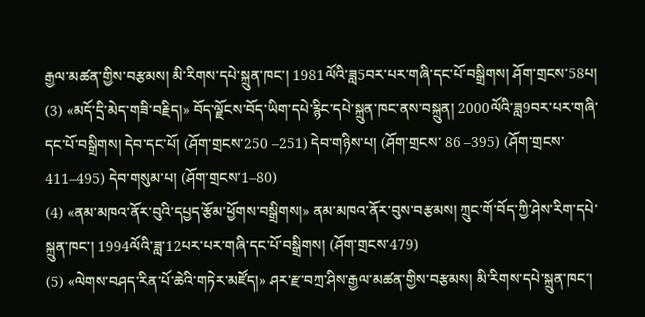རྒྱལ་མཚན་གྱིས་བརྩམས། མི་རིགས་དཔེ་སྐྲུན་ཁང་། 1981ལོའི་ཟླ5བར་པར་གཞི་དང་པོ་བསྒྲིགས། ཤོག་གྲངས་58པ།
(3) «མདོ་དྲི་མེད་གཟི་བརྗིད།» བོད་ལྗོངས་བོད་ཡིག་དཔེ་རྙིང་དཔེ་སྐྲུན་ཁང་ནས་བསྐྲུན། 2000ལོའི་ཟླ9བར་པར་གཞི་དང་པོ་བསྒྲིགས། དེབ་དང་པོ། (ཤོག་གྲངས་250 –251) དེབ་གཉིས་པ། (ཤོག་གྲངས་ 86 –395) (ཤོག་གྲངས་411–495) དེབ་གསུམ་པ། (ཤོག་གྲངས་1–80)
(4) «ནམ་མཁའ་ནོར་བུའི་དཔྱད་རྩོམ་ཕྱོགས་བསྒྲིགས།» ནམ་མཁའ་ནོར་བུས་བརྩམས། ཀྲུང་གོ་བོད་ཀྱི་ཤེས་རིག་དཔེ་སྐྲུན་ཁང་། 1994ལོའི་ཟླ་12པར་པར་གཞི་དང་པོ་བསྒྲིགས། (ཤོག་གྲངས་479)
(5) «ལེགས་བཤད་རིན་པོ་ཆེའི་གཏེར་མཛོད།» ཤར་རྫ་བཀྲ་ཤིས་རྒྱལ་མཚན་གྱིས་བརྩམས། མི་རིགས་དཔེ་སྐྲུན་ཁང་།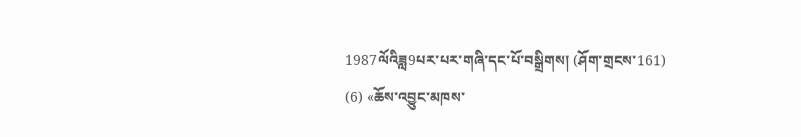1987ལོའིཟླ9པར་པར་གཞི་དང་པོ་བསྒྲིགས། (ཤོག་གྲངས་161)
(6) «ཆོས་འབྱུང་མཁས་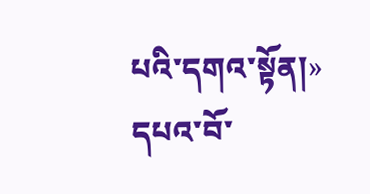པའི་དགའ་སྟོན།» དཔའ་བོ་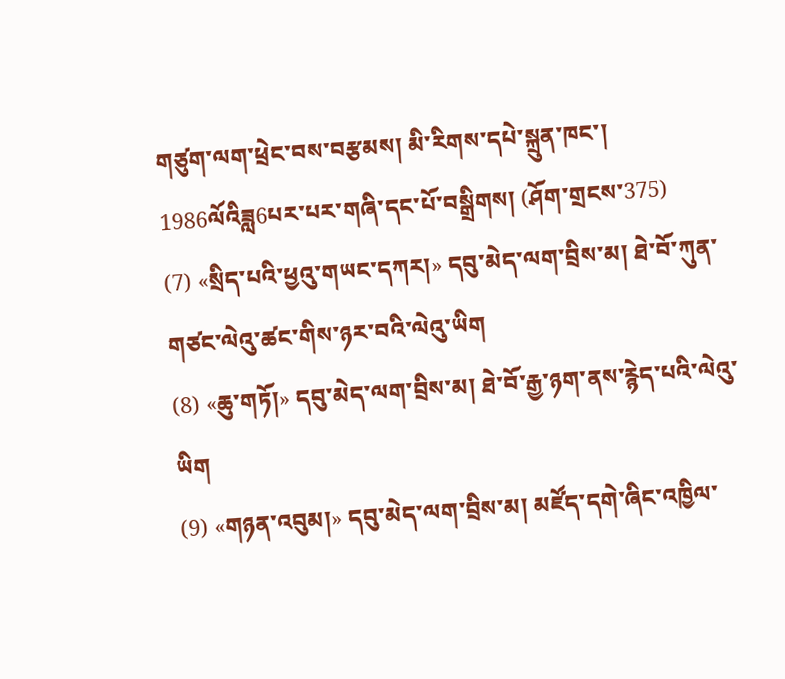གཙུག་ལག་ཕྲེང་བས་བརྩམས། མི་རིགས་དཔེ་སྐྲུན་ཁང་། 1986ལོའིཟླ6པར་པར་གཞི་དང་པོ་བསྒྲིགས། (ཤོག་གྲངས་375)
(7) «སྲིད་པའི་ཕྱའུ་གཡང་དཀར།» དབུ་མེད་ལག་བྲིས་མ། ཐེ་བོ་ཀུན་གཙང་ལེའུ་ཚང་གིས་ཉར་བའི་ལེའུ་ཡིག
(8) «ཆུ་གཏོ།» དབུ་མེད་ལག་བྲིས་མ། ཐེ་བོ་རྒྱ་ཉག་ནས་རྙེད་པའི་ལེའུ་ཡིག
(9) «གཉན་འབུམ།» དབུ་མེད་ལག་བྲིས་མ། མཛོད་དགེ་ཞིང་འཁྱིལ་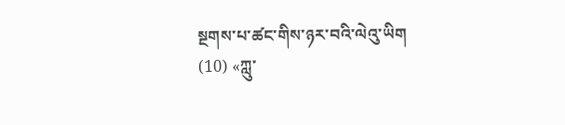སྔགས་པ་ཚང་གིས་ཉར་བའི་ལེའུ་ཡིག
(10) «ཀླུ་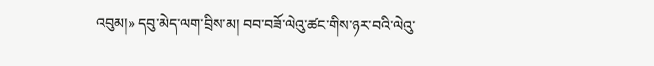འབུམ།» དབུ་མེད་ལག་བྲིས་མ། བབ་བཟོ་ལེའུ་ཚང་གིས་ཉར་བའི་ལེའུ་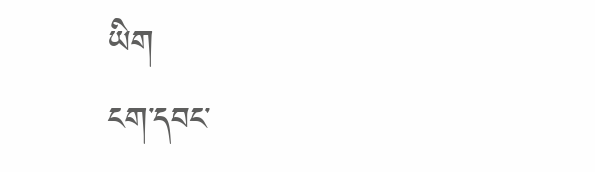ཡིག
ངག་དབང་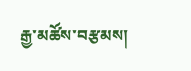རྒྱ་མཚོས་བརྩམས།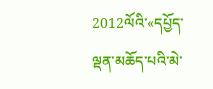2012ལོའི་«དཔྱོད་ལྡན་མཆོད་པའི་མེ་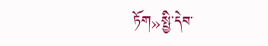ཏོག»སྤྱི་དེབ་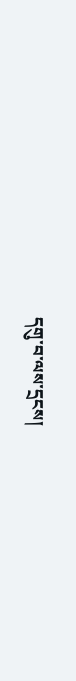དགུ་བ་ལས་དྲངས།